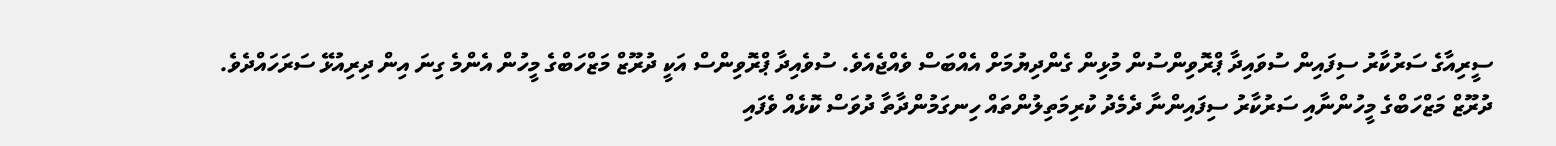ސީރިއާގެ ސަރުކާރު ސިފައިން ސުވައިދާ ޕްރޮވިންސުން މުޅިން ގެންދިޔުމަށް އެއްބަސް ވެއްޖެއެވެ. ސުވެއިދާ ޕްރޮވިންސް އަކީ ދުރޫޒް މަޒްހަބްގެ މީހުން އެންމެ ގިނަ އިން ދިރިއުޅޭ ސަރަހައްދެވެ.
ދުރޫޒް މަޒްހަބްގެ މީހުންނާއި ސަރުކާރު ސިފައިންނާ ދެމެދު ކުރިމަތިލުންތައް ހިނގަމުންދާތާ ދުވަސް ކޮޅެއް ވެފައި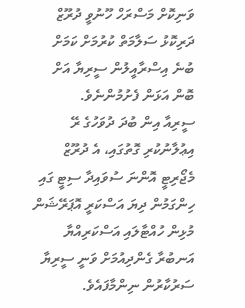ވަނިކޮށް މަސްރަހް ހޫނުވީ ދުރޫޒް ދަރިކޮޅު ސަލާމަތް ކުރުމަށް ކަމަށް ބުނެ އިސްރާއީލުން ސީރިޔާ އަށް ބޮން އަޅަން ފެށުމުންނެވެ.
ސީރިއާ އިން ބުދަ ދުވަހުގެ ރޭ އިޢުލާނުކުރި ގޮތުގައި، އެ ދުރޫޒް މެޖޯރިޓީ އޮންނަ ސުވައިދާ ސިޓީ ގައި ހިންގަމުން ދިޔަ އަސްކަރީ އޮޕަރޭޝަން މުޅިން ހުއްޓާލައި އަސްކަރިއްޔާ އަނބުރާ ގެންދިއުމަށް ވަނީ ސީރިޔާ ސަރުކާރުން ނިންމާފައެވެ.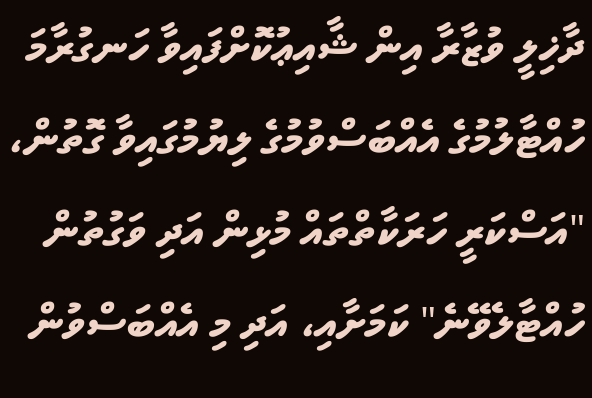ދާޚިލީ ވުޒާރާ އިން ޝާއިޢުކޮށްފައިވާ ހަނގުރާމަ ހުއްޓާލުމުގެ އެއްބަސްވުމުގެ ލިޔުމުގައިވާ ގޮތުން، "އަސްކަރީ ހަރަކާތްތައް މުޅިން އަދި ވަގުތުން ހުއްޓާލެވޭނެ" ކަމަށާއި، އަދި މި އެއްބަސްވުން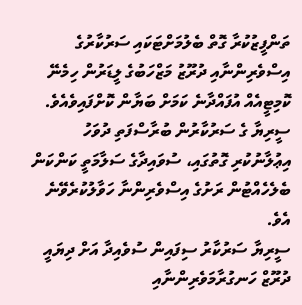ތަންފީޒުކުރާ ގޮތް ބެލުމަށްޓަކައި ސަރުކާރުގެ އިސްވެރިންނާއި ދުރޫޒު މަޒްހަބުގެ ލީޑަރުން ހިމެނޭ ކޮމިޓީއެއް އުފައްދާނެ ކަމަށް ބަޔާން ކޮށްފައިވެއެވެ.
ސީރިޔާ ގެ ސަރުކާރުން ބުރާސްފަތި ދުވަހު އިޢުލާނުކުރި ގޮތުގައި، ސުވައިދާގެ ސަލާމަތީ ކަންކަން ބެލެހެއްޓުން ރަށުގެ އިސްވެރިންނާ ހަވާލުކުރެވޭނެ އެވެ.
ސީރިޔާ ސަރުކާރު ސިފައިން ސުވެއިދާ އަށް ދިޔައީ ދުރޫޒް ހަނގުރާމަވެރިންނާއި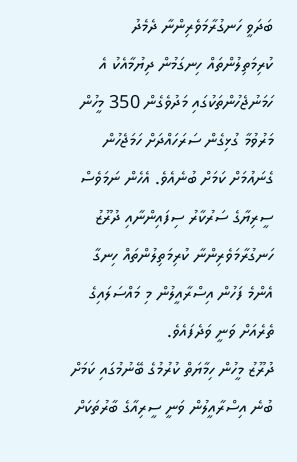ބަދަވީ ހަނގުރާމަވެރިންނާ ދެމެދު ކުރިމަތިލުންތައް ހިނގަމުން ދިޔުމާއެކު އެ ހަމަނުޖެހުންތަކުގައި މަދުވެގެން 350 މީހުން މަރުވުމާ ގުޅިގެން ސަރަހައްދަށް ހަމަޖެހުން ގެނައުމަށް ކަމަށް ބުނެއެވެ. އެހެން ނަމަވެސް ސީރިޔާގެ ސަރުކާރު ސިފައިންނާއި ދުރޫޒު ހަނގުރާމަވެރިންނާ ކުރިމަތިލުންތައް ހިނގާ އެންމެ ފަހުން އިސްރާއީލުން މި މައްސަލައިގެ ތެރެއަށް ވަނީ ވަދެފައެވެ.
ދުރޫޒު މީހުން ހިމާޔަތް ކުރުމުގެ ބޭނުމުގައި ކަމަށް ބުނެ އިސްރާއީލުން ވަނީ ސީރިއާގެ ބާރުތަކަށް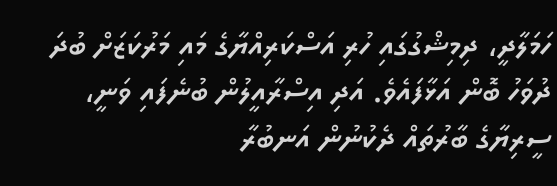ހަމަލާދީ، ދިމިޝްގުގައި ހުރި އަސްކަރިއްޔާގެ މައި މަރުކަޒަށް ބުދަ ދުވަހު ބޮން އަޅާފައެވެ. އަދި އިސްރާއީލުން ބުނެފައި ވަނީ، ސީރިޔާގެ ބާރުތައް ދެކުނުން އަނބުރާ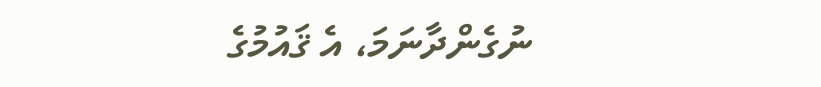ނުގެންދާނަމަ، އެ ޤައުމުގެ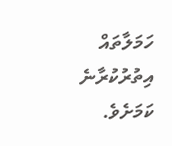ހަމަލާތައް އިތުރުކުރާނެ ކަމަށެވެ.